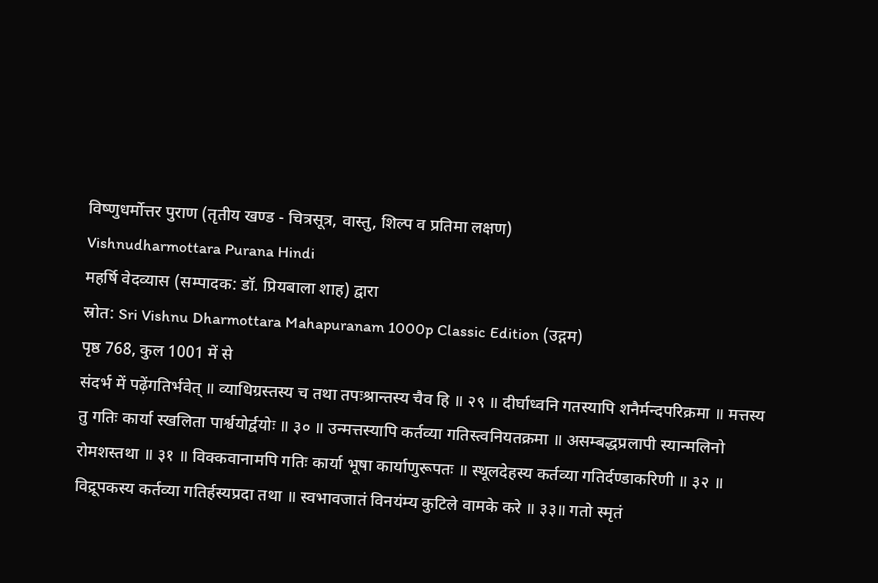विष्णुधर्मोत्तर पुराण (तृतीय खण्ड - चित्रसूत्र, वास्तु, शिल्प व प्रतिमा लक्षण)
Vishnudharmottara Purana Hindi
महर्षि वेदव्यास (सम्पादक: डॉ. प्रियबाला शाह) द्वारा
स्रोत: Sri Vishnu Dharmottara Mahapuranam 1000p Classic Edition (उद्गम)
पृष्ठ 768, कुल 1001 में से
संदर्भ में पढ़ेंगतिर्भवेत् ॥ व्याधिग्रस्तस्य च तथा तपःश्रान्तस्य चैव हि ॥ २९ ॥ दीर्घाध्वनि गतस्यापि शनैर्मन्दपरिक्रमा ॥ मत्तस्य तु गतिः कार्या स्खलिता पार्श्वयोर्द्वयोः ॥ ३० ॥ उन्मत्तस्यापि कर्तव्या गतिस्त्वनियतक्रमा ॥ असम्बद्धप्रलापी स्यान्मलिनो रोमशस्तथा ॥ ३१ ॥ विक्कवानामपि गतिः कार्या भूषा कार्याणुरूपतः ॥ स्थूलदेहस्य कर्तव्या गतिर्दण्डाकरिणी ॥ ३२ ॥ विद्रूपकस्य कर्तव्या गतिर्हस्यप्रदा तथा ॥ स्वभावजातं विनयंम्य कुटिले वामके करे ॥ ३३॥ गतो स्मृतं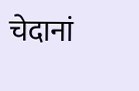चेदानां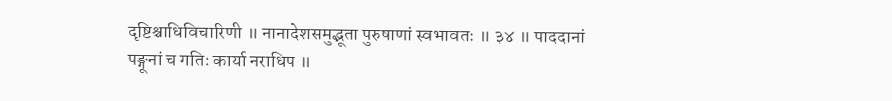दृष्टिश्चाधिविचारिणी ॥ नानादेशसमुद्भूता पुरुषाणां स्वभावतः ॥ ३४ ॥ पाददानां पङ्गूनां च गतिः कार्या नराधिप ॥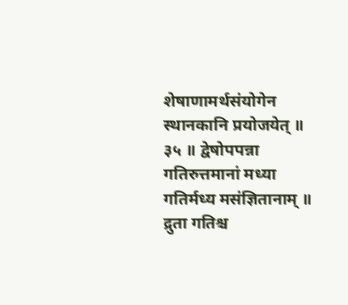शेषाणामर्थसंयोगेन स्थानकानि प्रयोजयेत् ॥ ३५ ॥ द्वेषोपपन्ना गतिरुत्तमानां मध्या गतिर्मध्य मसंज्ञितानाम् ॥ द्रुता गतिश्च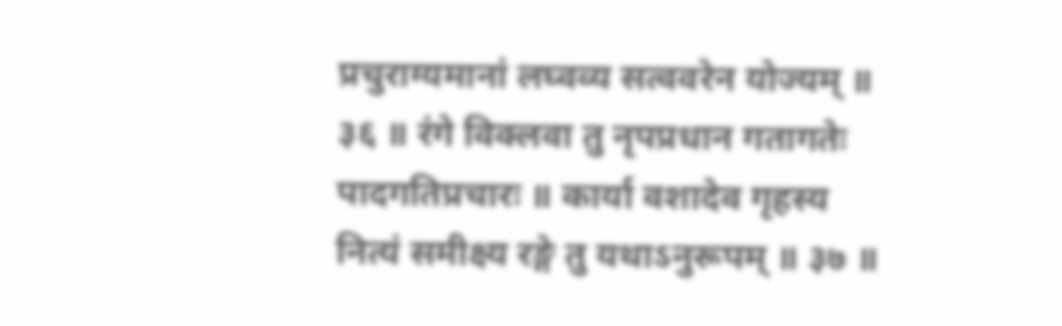प्रचुराग्यमानां लघ्वव्य सत्ववरेन योज्यम् ॥ ३६ ॥ रंगे विक्लवा तु नृपप्रधान गतागतेः पादगतिप्रचारः ॥ कार्या वशादेव गृहस्य नित्यं समीक्ष्य रङ्गे तु यथाऽनुरूपम् ॥ ३७ ॥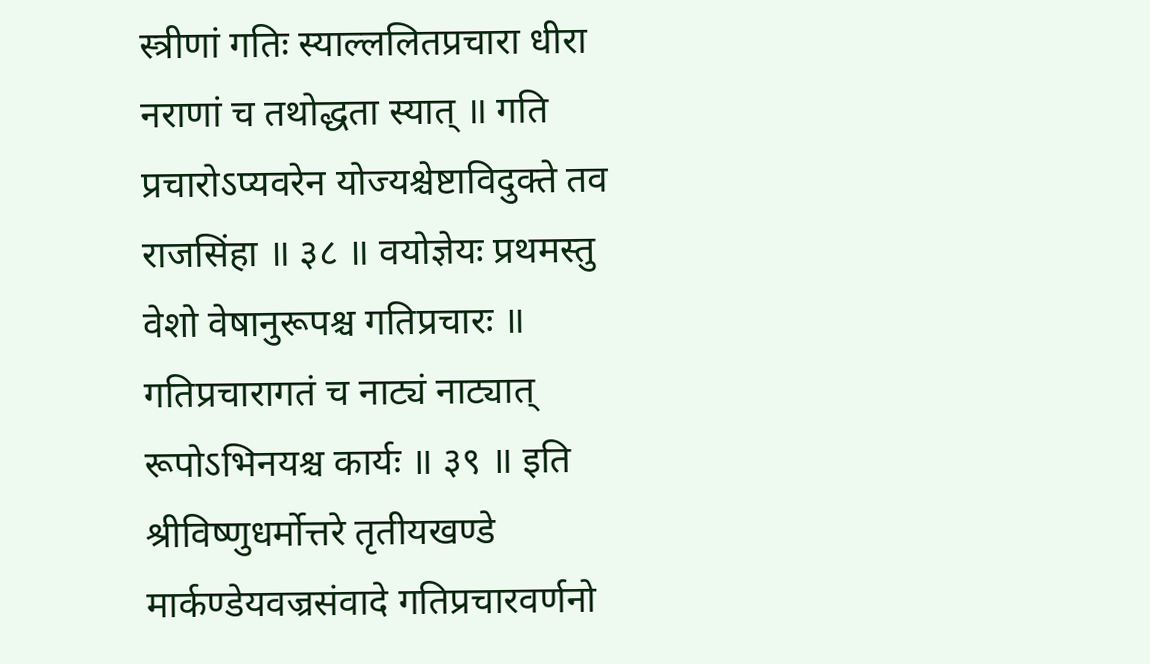स्त्रीणां गतिः स्याल्ललितप्रचारा धीरा नराणां च तथोद्धता स्यात् ॥ गति प्रचारोऽप्यवरेन योज्यश्चेष्टाविदुक्ते तव राजसिंहा ॥ ३८ ॥ वयोज्ञेयः प्रथमस्तु वेशो वेषानुरूपश्च गतिप्रचारः ॥ गतिप्रचारागतं च नाट्यं नाट्यात् रूपोऽभिनयश्च कार्यः ॥ ३९ ॥ इति श्रीविष्णुधर्मोत्तरे तृतीयखण्डे मार्कण्डेयवज्रसंवादे गतिप्रचारवर्णनो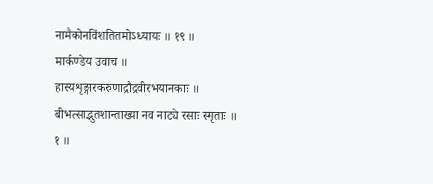नामैकोनविंशतितमोऽध्यायः ॥ १९ ॥
मार्कण्डेय उवाच ॥ हास्यशृङ्गारकरुणाद्रौद्रवीरभयानकाः ॥ बीभत्साद्भुतशान्ताख्या नव नाट्ये रसाः स्मृताः ॥ १ ॥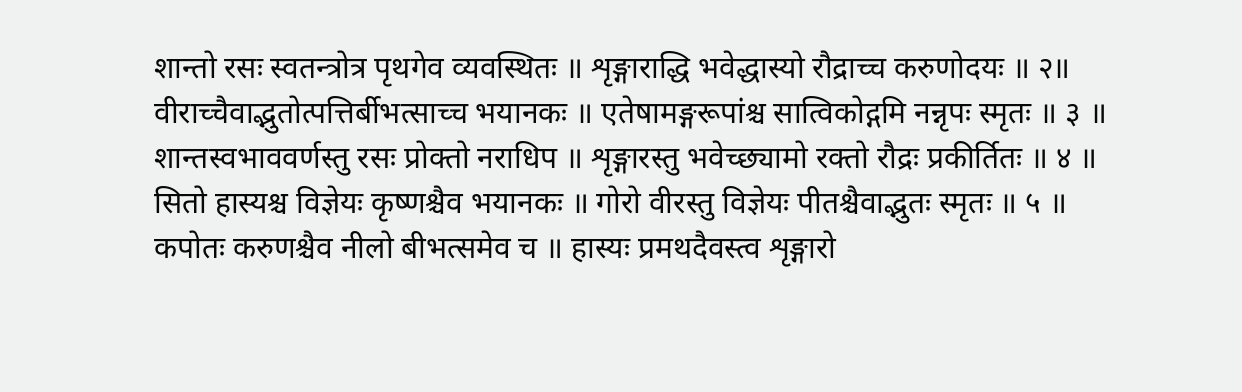शान्तो रसः स्वतन्त्रोत्र पृथगेव व्यवस्थितः ॥ शृङ्गाराद्धि भवेद्धास्यो रौद्राच्च करुणोदयः ॥ २॥ वीराच्चैवाद्भुतोत्पत्तिर्बीभत्साच्च भयानकः ॥ एतेषामङ्गरूपांश्च सात्विकोद्गमि नन्नृपः स्मृतः ॥ ३ ॥ शान्तस्वभाववर्णस्तु रसः प्रोक्तो नराधिप ॥ शृङ्गारस्तु भवेच्छ्यामो रक्तो रौद्रः प्रकीर्तितः ॥ ४ ॥ सितो हास्यश्च विज्ञेयः कृष्णश्चैव भयानकः ॥ गोरो वीरस्तु विज्ञेयः पीतश्चैवाद्भुतः स्मृतः ॥ ५ ॥ कपोतः करुणश्चैव नीलो बीभत्समेव च ॥ हास्यः प्रमथदैवस्त्व शृङ्गारो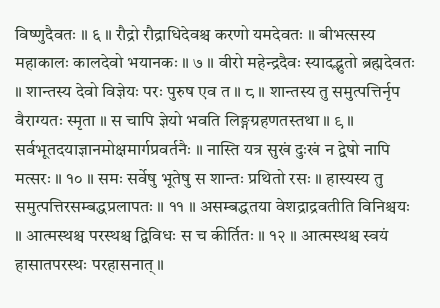विष्णुदैवतः ॥ ६ ॥ रौद्रो रौद्राधिदेवश्च करणो यमदेवतः ॥ बीभत्सस्य महाकालः कालदेवो भयानकः ॥ ७ ॥ वीरो महेन्द्रदैवः स्यादद्भुतो ब्रह्मदेवतः ॥ शान्तस्य देवो विज्ञेयः परः पुरुष एव त ॥ ८ ॥ शान्तस्य तु समुत्पत्तिर्नृप वैराग्यतः स्मृता ॥ स चापि ज्ञेयो भवति लिङ्गग्रहणतस्तथा ॥ ९ ॥ सर्वभूतदयाज्ञानमोक्षमार्गप्रवर्तनैः ॥ नास्ति यत्र सुखं दुःखं न द्वेषो नापि मत्सरः ॥ १० ॥ समः सर्वेषु भूतेषु स शान्तः प्रथितो रसः ॥ हास्यस्य तु समुत्पत्तिरसम्बद्धप्रलापतः ॥ ११ ॥ असम्बद्धतया वेशद्राद्रवतीति विनिश्चयः ॥ आत्मस्थश्च परस्थश्च द्विविधः स च कीर्तितः ॥ १२ ॥ आत्मस्थश्च स्वयं हासातपरस्थः परहासनात् ॥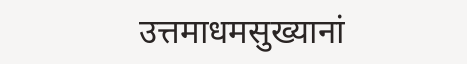उत्तमाधमसुख्यानां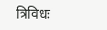त्रिविधः